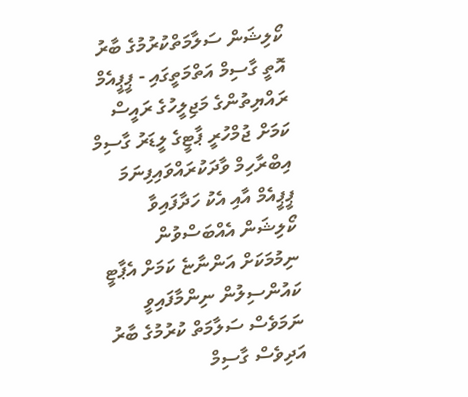ކޯލިޝަން ސަލާމަތްކުރުމުގެ ބާރު އޮތީ ގާސިމް އަތްމަތީގައި - ޕީޕީއެމް
ރައްޔިތުންގެ މަޖިލީހުގެ ރައީސް ކަމަށް ޖުމްހުރީ ޕާޓީގެ ލީޑަރު ގާސިމް އިބްރާހިމް ވާދަކުރައްވައިފިނަމަ ޕީޕީއެމް އާއި އެކު ހަދާފައިވާ ކޯލިޝަން އެއްބަސްވުން ނިމުމަކަށް އަންނާޏެ ކަމަށް އެޕާޓީ ކައުންސިލުން ނިންމާފައިވީ ނަމަވެސް ސަލާމަތް ކުރުމުގެ ބާރު އަދިވެސް ގާސިމް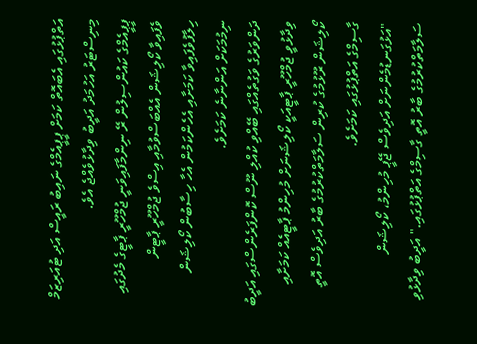އަތްޕުޅުގައި އެބައޮތް ކަމަށް ޕީޕީއެމްގެ ނައިބު ރައީސް އަދި ޓުއަރިޒަމް މިނިސްޓަރު އަހުމަދު އަދީބު ވިދާޅުވެއްޖެ އެވެ.
ޕީޕީއެމްގެ ކައުންސިލުން ރޭ ނިންމާފައިވަނީ ޖުމްހޫރީ ޕާޓީގެ މެދުގައި ވެފައިވާ ކޯލިޝަން އެއްބަސްވުމާއި އިސްވެ ޖުމްހޫރީ ޕާޓީން ހިލާފުވެފައިވާ ކަމަށާއި އެހެންކަމުން އެހާ ހިސާބުން ކޯލިޝަން ނިމުމަކަށް އަންނާނެ ކަމަށެވެ.
ދަންވަރުގެ ވަގުތެއްގައި ބޭއްވި ކުއްލި ނޫސް ކޮންފަރެންސްގައި އަދީބު ވިދާޅުވީ ޖުމްހޫރީ ޕާޓީއަކީ ކޯލިޝަނަށް މުހިންމު ޕާޓީއެއް ކަމަށާއި ކޯލިޝަން ރޫޅުމުގެ ކުރިން ސަލާމަތްކުރުމުގެ ބާރު އަދިވެސް އޮތީ ގާސިމްގެ އަތްޕުޅުގައި ކަމަށެވެ.
"އަޅުގަނޑުމެންނަށް އަދިވެސް ޖޭޕީ މުހިންމު، ކޯލިޝަން ސަލާމަތްކުރުމުގެ ބާރު އޮތީ ގާސިމްގެ އަތްޕުޅުގައި." އަދީބު ވިދާޅުވި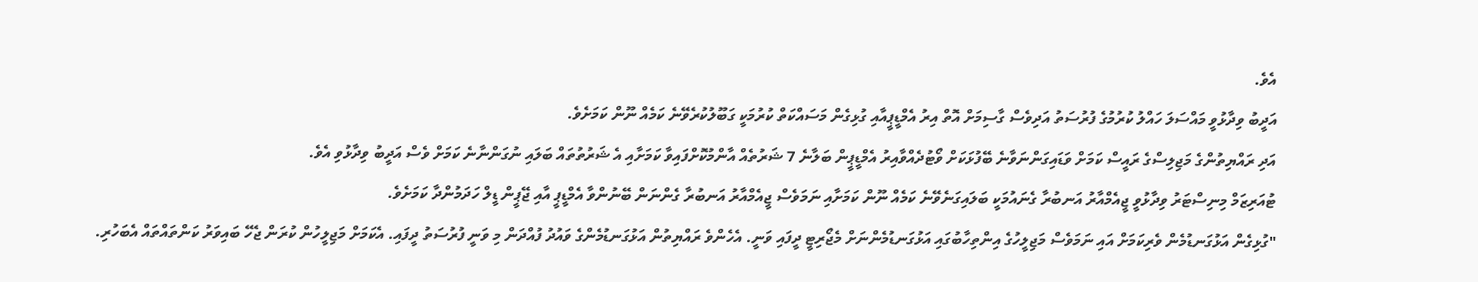އެވެ.
އަދީބު ވިދާޅުވީ މައްސަލަ ހައްލު ކުރުމުގެ ފުރުސަތު އަދިވެސް ގާސިމަށް އޮތް އިރު އެމްޑީޕީއާއި ގުޅިގެން މަސައްކަތް ކުރުމަކީ ގަބޫލުކުރެވޭނެ ކަމެއް ނޫން ކަމަށެވެ.
އަދި ރައްޔިތުންގެ މަޖިލިސްގެ ރައީސް ކަމަށް ވަޑައިގަންނަވާނެ ބޭފުޅަކަށް ވޯޓުދެއްވާއިރު އެމްޑީޕީން ބަލާނެ 7 ޝަރުތެއް އާންމުކޮށްފައިވާ ކަމަށާއި އެ ޝަރުތުތައް ބަލައި ނުގަންނާނެ ކަމަށް ވެސް އަދީބު ވިދާޅުވި އެވެ.
ޓުއަރިޒަމް މިނިސްޓަރު ވިދާޅުވީ ޖީއެމްއާރު އަނބުރާ ގެނައުމަކީ ބަލައިގަނެވޭނެ ކަމެއް ނޫން ކަމަށާއި ނަމަވެސް ޖީއެމްއާރު އަނބުރާ ގެންނަން ބޭނުންވާ އެމްޑީޕީ އާއި ޖޭޕީން ޑީލް ހަދަމުންދާ ކަމަށެވެ.
"ގުޅިގެން އަޅުގަނޑުމެން ވެރިކަމަށް އައި ނަމަވެސް މަޖިލީހުގެ އިންތިހާބުގައި އަޅުގަނޑުމެންނަށް މެޖޯރިޓީ ދީފައި ވަނީ. އެހެންވެ ރައްޔިތުން އަޅުގަނޑުމެންގެ ވައުދު ފުއްދަން މި ވަނީ ފުރުސަތު ދީފައި. އެކަމަށް މަޖިލީހުން ކުރަން ޖެހޭ ބައިވަރު ކަންތައްތައް އެބަހުރި.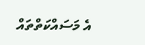އެ މަސައްކަތްތައް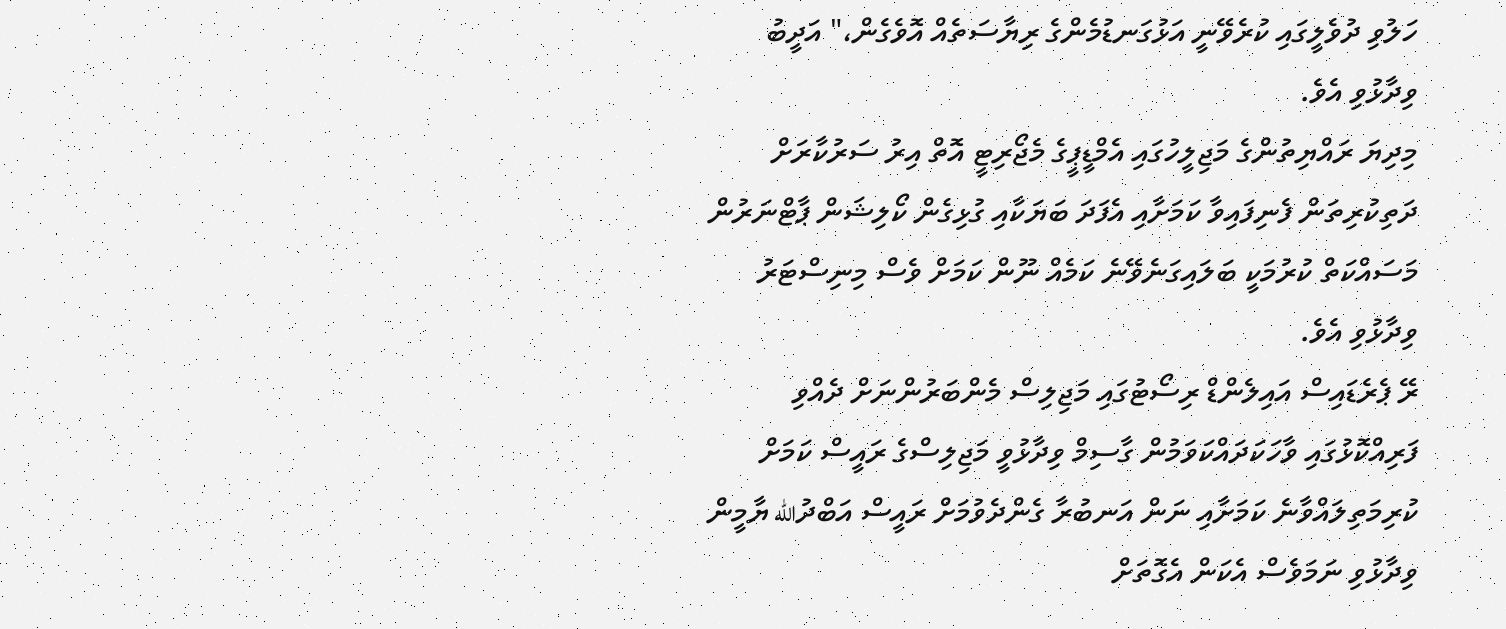ހަލުވި ދުވެލީގައި ކުރެވޭނީ އަޅުގަނޑުމެންގެ ރިޔާސަތެއް އޮވެގެން،" އަދީބު ވިދާޅުވި އެވެ.
މިދިޔަ ރައްޔިތުންގެ މަޖިލީހުގައި އެމްޑީޕީގެ މެޖޯރިޓީ އޮތް އިރު ސަރުކާރަށް ދަތިކުރިތަން ފެނިފައިވާ ކަމަށާއި އެފަދަ ބަޔަކާއި ގުޅިގެން ކޯލިޝަން ޕާޓްނަރުން މަސައްކަތް ކުރުމަކީ ބަލައިގަނެވޭނެ ކަމެއް ނޫން ކަމަށް ވެސް މިނިސްޓަރު ވިދާޅުވި އެވެ.
ރޭ ޕެރެޑައިސް އައިލެންޑް ރިސޯޓުގައި މަޖިލިސް މެންބަރުންނަށް ދެއްވި ފަރިއްކޮޅުގައި ވާހަކަދައްކަވަމުން ގާސިމް ވިދާޅުވީ މަޖިލިސްގެ ރައީސް ކަމަށް ކުރިމަތިލައްވާނެ ކަމަށާއި ނަން އަނބުރާ ގެންދެވުމަށް ރައީސް އަބްދުالله ޔާމީން ވިދާޅުވި ނަމަވެސް އެކަން އެގޮތަށް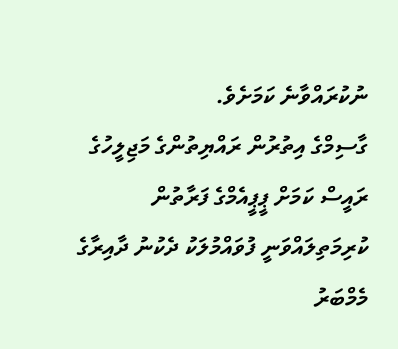ނުކުރައްވާނެ ކަމަށެވެ.
ގާސިމްގެ އިތުރުން ރައްޔިތުންގެ މަޖިލީހުގެ ރައީސް ކަމަށް ޕީޕީއެމްގެ ފަރާތުން ކުރިމަތިލައްވަނީ ފުވައްމުލަކު ދެކުނު ދާއިރާގެ މެމްބަރު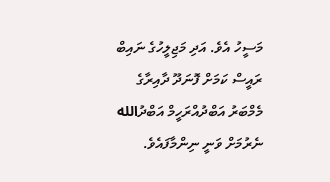މަސީހު އެވެ. އަދި މަޖިލީހުގެ ނައިބް ރައީސް ކަމަށް ފޮނަދޫ ދާއިރާގެ މެމްބަރު އަބްދުއްރަހީމް އަބްދުالله ނެރުމަށް ވަނީ ނިންމާފައެވެ.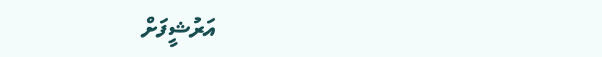އަރުޝީފަށް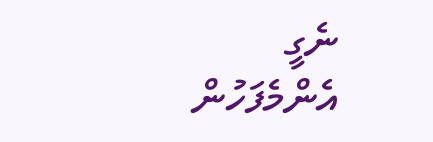ނެގީ
އެންމެފަހުން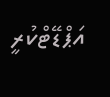އަޕްޑޭޓްކުރީ